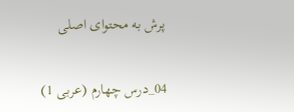پرش به محتوای اصلی

04_درس چهارم (عربی 1)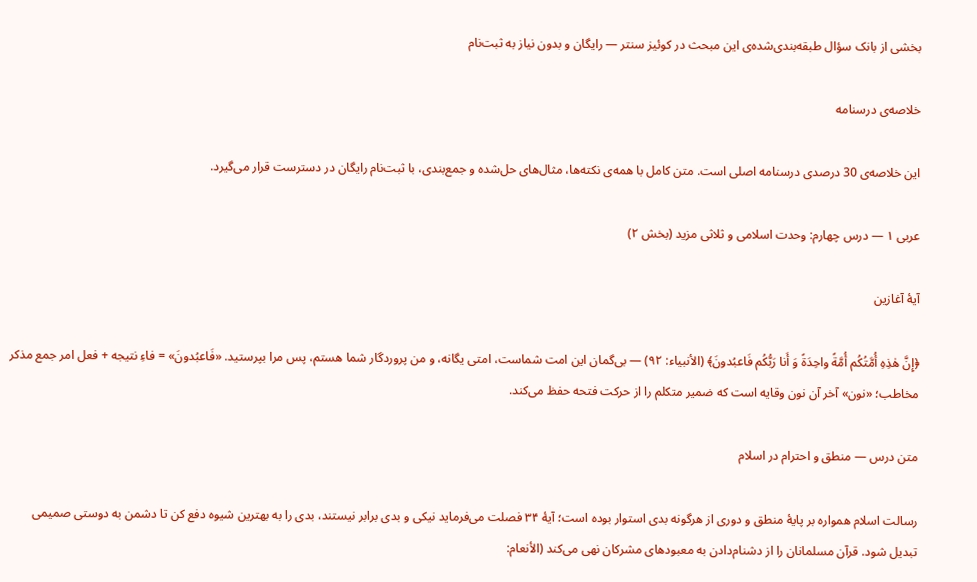بخشی از بانک سؤال طبقه‌بندی‌شده‌ی این مبحث در کوئیز سنتر — رایگان و بدون نیاز به ثبت‌نام

خلاصه‌ی درسنامه

این خلاصه‌ی 30 درصدی درسنامه اصلی است. متن کامل با همه‌ی نکته‌ها، مثال‌های حل‌شده و جمع‌بندی، با ثبت‌نام رایگان در دسترست قرار می‌گیرد.

عربی ۱ — درس چهارم: وحدت اسلامی و ثلاثی مزید (بخش ۲)

آیهٔ آغازین

﴿إِنَّ هٰذِهِ أُمَّتُكُم أُمَّةً واحِدَةً وَ أَنا رَبُّكُم فَاعبُدونَ﴾ (الأنبياء: ۹۲) — بی‌گمان این امت شماست، امتی یگانه، و من پروردگار شما هستم، پس مرا بپرستید. «فَاعبُدونَ» = فاءِ نتیجه + فعل امر جمع مذکر مخاطب؛ «نون» آخر آن نون وقایه است که ضمیر متکلم را از حرکت فتحه حفظ می‌کند.

متن درس — منطق و احترام در اسلام

رسالت اسلام همواره بر پایهٔ منطق و دوری از هرگونه بدی استوار بوده است؛ آیهٔ ۳۴ فصلت می‌فرماید نیکی و بدی برابر نیستند، بدی را به بهترین شیوه دفع کن تا دشمن به دوستی صمیمی تبدیل شود. قرآن مسلمانان را از دشنام‌دادن به معبودهای مشرکان نهی می‌کند (الأنعام: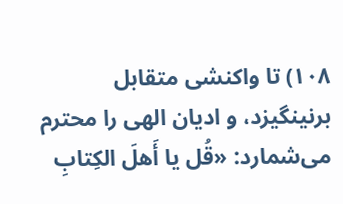۱۰۸) تا واکنشی متقابل برنینگیزد، و ادیان الهی را محترم می‌شمارد: «قُل يا أَهلَ الكِتابِ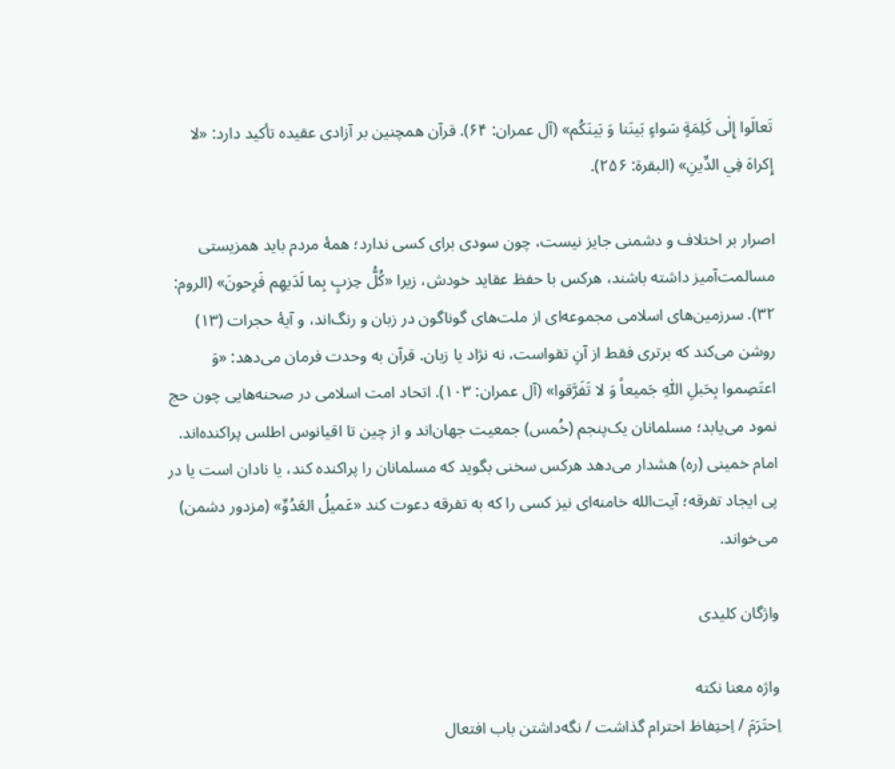تَعالَوا إِلٰی كَلِمَةٍ سَواءٍ بَينَنا وَ بَينَكُم» (آل عمران: ۶۴). قرآن همچنین بر آزادی عقیده تأکید دارد: «لا إِكراهَ فِي الدِّينِ» (البقرة: ۲۵۶).

اصرار بر اختلاف و دشمنی جایز نیست، چون سودی برای کسی ندارد؛ همهٔ مردم باید همزیستی مسالمت‌آمیز داشته باشند، هرکس با حفظ عقاید خودش، زیرا «كُلُّ حِزبٍ بِما لَدَيهِم فَرِحونَ» (الروم: ۳۲). سرزمین‌های اسلامی مجموعه‌ای از ملت‌های گوناگون در زبان و رنگ‌اند، و آیهٔ حجرات (۱۳) روشن می‌کند که برتری فقط از آنِ تقواست، نه نژاد یا زبان. قرآن به وحدت فرمان می‌دهد: «وَ اعتَصِموا بِحَبلِ اللّٰهِ جَميعاً وَ لا تَفَرَّقوا» (آل عمران: ۱۰۳). اتحاد امت اسلامی در صحنه‌هایی چون حج نمود می‌یابد؛ مسلمانان یک‌پنجم (خُمس) جمعیت جهان‌اند و از چین تا اقیانوس اطلس پراکنده‌اند. امام خمینی (ره) هشدار می‌دهد هرکس سخنی بگوید که مسلمانان را پراکنده کند، یا نادان است یا در پی ایجاد تفرقه؛ آیت‌الله خامنه‌ای نیز کسی را که به تفرقه دعوت کند «عَميلُ العَدُوِّ» (مزدور دشمن) می‌خواند.

واژگان کلیدی

واژه معنا نکته
اِحتَرَمَ / اِحتِفاظ احترام گذاشت / نگه‌داشتن باب افتعال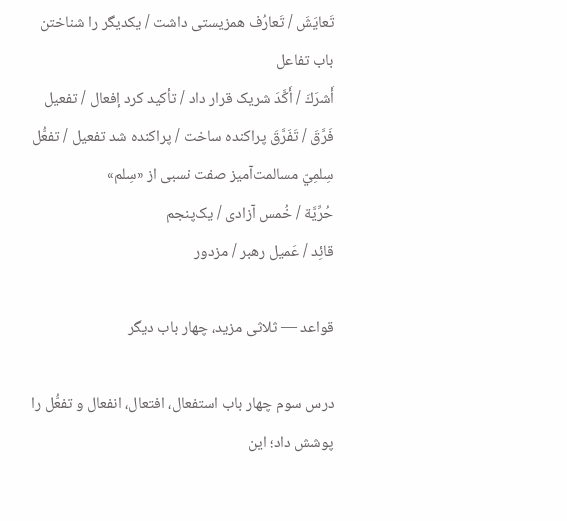تَعايَشَ / تَعارُف همزیستی داشت / یکدیگر را شناختن باب تفاعل
أَشرَكَ / أَكَّدَ شریک قرار داد / تأکید کرد إفعال / تفعیل
فَرَّقَ / تَفَرَّقَ پراکنده ساخت / پراکنده شد تفعیل / تفعُّل
سِلمِيّ مسالمت‌آمیز صفت نسبی از «سِلم»
حُرِّيَّة / خُمس آزادی / یک‌پنجم
قائِد / عَميل رهبر / مزدور

قواعد — ثلاثی مزید، چهار باب دیگر

درس سوم چهار باب استفعال، افتعال، انفعال و تفعُّل را پوشش داد؛ این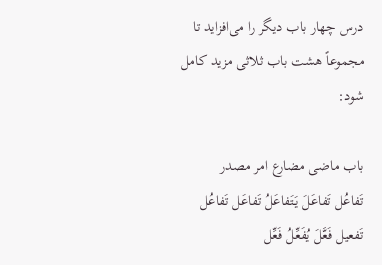درس چهار باب دیگر را می‌افزاید تا مجموعاً هشت باب ثلاثی مزید کامل شود:

باب ماضی مضارع امر مصدر
تَفاعُل تَفاعَلَ يَتَفاعَلُ تَفاعَل تَفاعُل
تَفعیل فَعَّلَ يُفَعِّلُ فَعِّل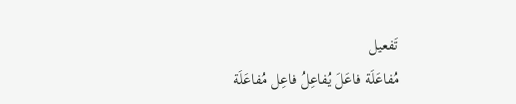تَفعيل
مُفاعَلَة فاعَلَ يُفاعِلُ فاعِل مُفاعَلَة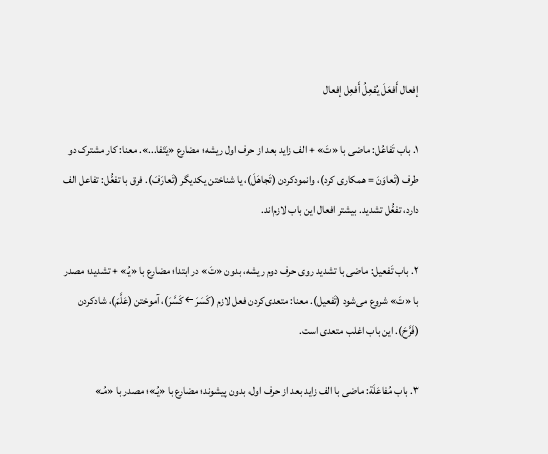إفعال أَفعَلَ يُفعِلُ أَفعِل إفعال

۱. باب تَفاعُل: ماضی با «تَ» + الف زاید بعد از حرف اول ریشه؛ مضارع «يَتَفا...». معنا: کار مشترک دو طرف (تَعاوَنَ = همکاری کرد)، وانمودکردن (تَجاهَلَ)، یا شناختن یکدیگر (تَعارَفَ). فرق با تفعُّل: تفاعل الف دارد، تفعُّل تشدید. بیشتر افعال این باب لازم‌اند.

۲. باب تَفعیل: ماضی با تشدید روی حرف دوم ریشه، بدون «تَ» در ابتدا؛ مضارع با «يُـ» + تشدید؛ مصدر با «تَ» شروع می‌شود (تَفعيل). معنا: متعدی‌کردن فعل لازم (كَسَرَ ← كَسَّرَ)، آموختن (عَلَّمَ)، شادکردن (فَرَّحَ). این باب اغلب متعدی است.

۳. باب مُفاعَلَة: ماضی با الف زاید بعد از حرف اول، بدون پیشوند؛ مضارع با «يُـ»؛ مصدر با «مُـ»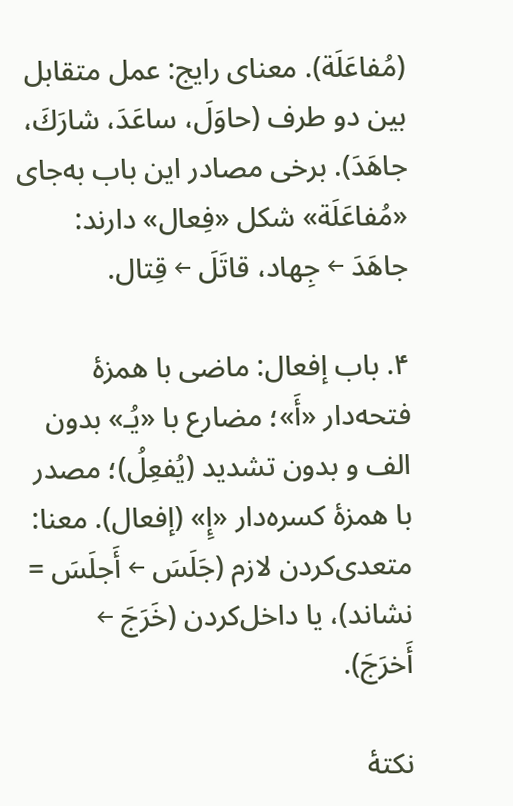(مُفاعَلَة). معنای رایج: عمل متقابل بین دو طرف (حاوَلَ، ساعَدَ، شارَكَ، جاهَدَ). برخی مصادر این باب به‌جای «مُفاعَلَة» شکل «فِعال» دارند: جاهَدَ ← جِهاد، قاتَلَ ← قِتال.

۴. باب إفعال: ماضی با همزهٔ فتحه‌دار «أَ»؛ مضارع با «يُـ» بدون الف و بدون تشدید (يُفعِلُ)؛ مصدر با همزهٔ کسره‌دار «إِ» (إفعال). معنا: متعدی‌کردن لازم (جَلَسَ ← أَجلَسَ = نشاند)، یا داخل‌کردن (خَرَجَ ← أَخرَجَ).

نکتهٔ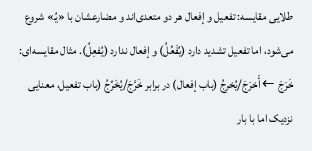طلایی مقایسه: تفعیل و إفعال هر دو متعدی‌اند و مضارعشان با «يُـ» شروع می‌شود، اما تفعیل تشدید دارد (يُفَعِّلُ) و إفعال ندارد (يُفعِلُ). مثال مقایسه‌ای: خَرَجَ ← أَخرَجَ/يُخرِجُ (باب إفعال) در برابر خَرَّجَ/يُخَرِّجُ (باب تفعیل، معنایی نزدیک اما با بار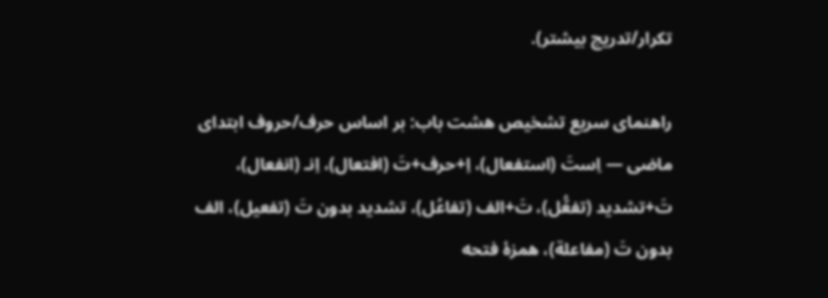تکرار/تدریج بیشتر).

راهنمای سریع تشخیص هشت باب: بر اساس حرف/حروف ابتدای ماضی — اِستَ (استفعال)، اِ+حرف+تَ (افتعال)، اِنـ (انفعال)، تَ+تشدید (تفعُّل)، تَ+الف (تفاعُل)، تشدید بدون تَ (تفعیل)، الف بدون تَ (مفاعلة)، همزهٔ فتحه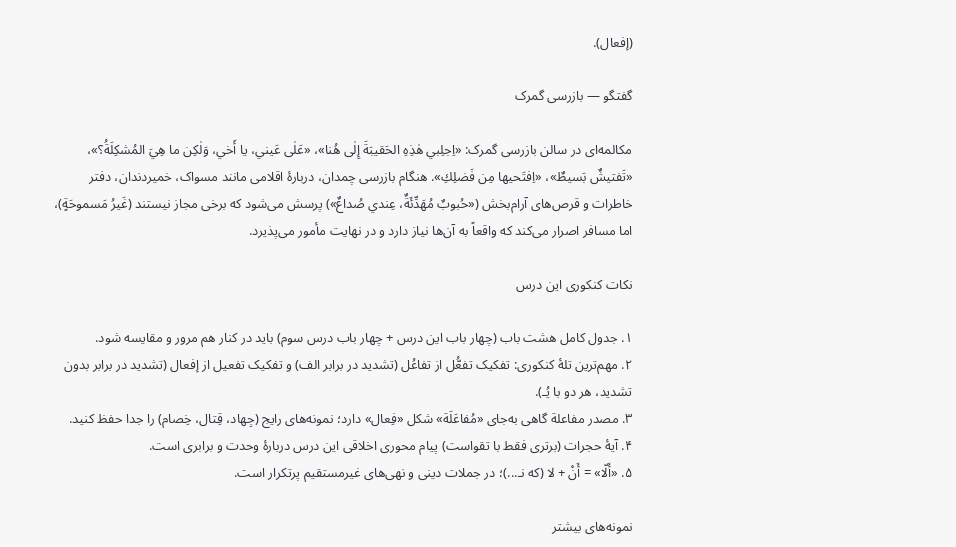(إفعال).

گفتگو — بازرسی گمرک

مکالمه‌ای در سالن بازرسی گمرک: «اِجلِبي هٰذِهِ الحَقيبَةَ إِلٰی هُنا»، «عَلٰی عَيني، يا أَخي، وَلٰكِن ما هِيَ المُشكِلَةُ؟»، «تَفتيشٌ بَسيطٌ»، «اِفتَحيها مِن فَضلِكِ». هنگام بازرسی چمدان، دربارهٔ اقلامی مانند مسواک، خمیردندان، دفتر خاطرات و قرص‌های آرام‌بخش («حُبوبٌ مُهَدِّئَةٌ، عِندي صُداعٌ») پرسش می‌شود که برخی مجاز نیستند (غَيرُ مَسموحَةٍ)، اما مسافر اصرار می‌کند که واقعاً به آن‌ها نیاز دارد و در نهایت مأمور می‌پذیرد.

نکات کنکوری این درس

۱. جدول کامل هشت باب (چهار باب این درس + چهار باب درس سوم) باید در کنار هم مرور و مقایسه شود.
۲. مهم‌ترین تلهٔ کنکوری: تفکیک تفعُّل از تفاعُل (تشدید در برابر الف) و تفکیک تفعیل از إفعال (تشدید در برابر بدون تشدید، هر دو با يُـ).
۳. مصدر مفاعلة گاهی به‌جای «مُفاعَلَة» شکل «فِعال» دارد؛ نمونه‌های رایج (جِهاد، قِتال، خِصام) را جدا حفظ کنید.
۴. آیهٔ حجرات (برتری فقط با تقواست) پیام محوری اخلاقی این درس دربارهٔ وحدت و برابری است.
۵. «أَلّا» = أَنْ + لا (که نـ...)؛ در جملات دینی و نهی‌های غیرمستقیم پرتکرار است.

نمونه‌های بیشتر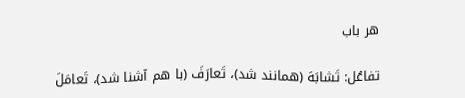هر باب

تفاعُل: تَشابَهَ (همانند شد)، تَعارَفَ (با هم آشنا شد)، تَعامَلَ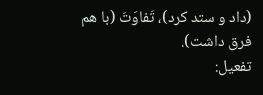(داد و ستد کرد)، تَفاوَتَ (با هم فرق داشت).
تفعیل: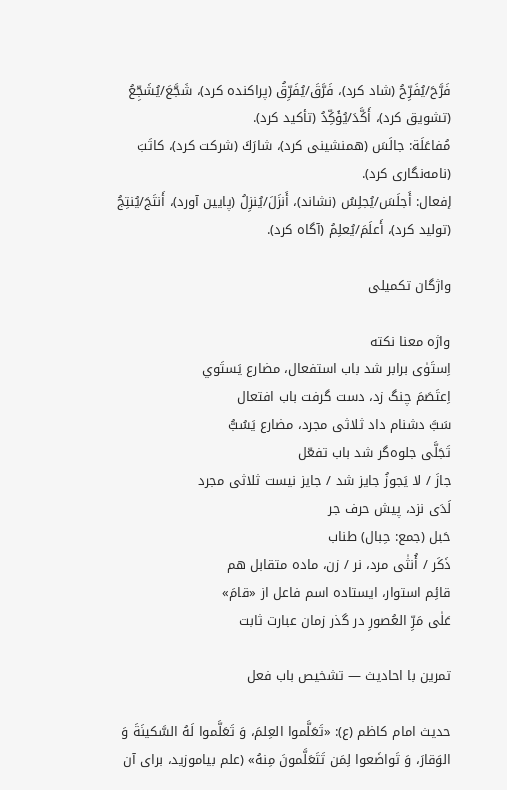فَرَّحَ/يُفَرِّحُ (شاد کرد)، فَرَّقَ/يُفَرِّقُ (پراکنده کرد)، شَجَّعَ/يُشَجِّعُ (تشویق کرد)، أَكَّدَ/يُؤَكِّدُ (تأکید کرد).
مُفاعَلَة: جالَسَ (همنشینی کرد)، شارَكَ (شرکت کرد)، كاتَبَ (نامه‌نگاری کرد).
إفعال: أَجلَسَ/يُجلِسُ (نشاند)، أَنزَلَ/يُنزِلُ (پایین آورد)، أَنتَجَ/يُنتِجُ (تولید کرد)، أَعلَمَ/يُعلِمُ (آگاه کرد).

واژگان تکمیلی

واژه معنا نکته
اِستَوٰی برابر شد باب استفعال، مضارع يَستَوي
اِعتَصَمَ چنگ زد، دست گرفت باب افتعال
سَبَّ دشنام داد ثلاثی مجرد، مضارع يَسُبُّ
تَجَلَّی جلوه‌گر شد باب تفعّل
جازَ / لا يَجوزُ جایز شد / جایز نیست ثلاثی مجرد
لَدَی نزد، پیش حرف جر
حَبل (جمع: حِبال) طناب
ذَكَر / أُنثٰی مرد، نر / زن، ماده متقابل هم
قائِم استوار، ایستاده اسم فاعل از «قامَ»
عَلٰی مَرِّ العُصورِ در گذر زمان عبارت ثابت

تمرین با احادیث — تشخیص باب فعل

حدیث امام کاظم (ع): «تَعَلَّموا العِلمَ، وَ تَعَلَّموا لَهُ السَّكينَةَ وَ الوَقارَ، وَ تَواضَعوا لِمَن تَتَعَلَّمونَ مِنهُ» (علم بیاموزید، برای آن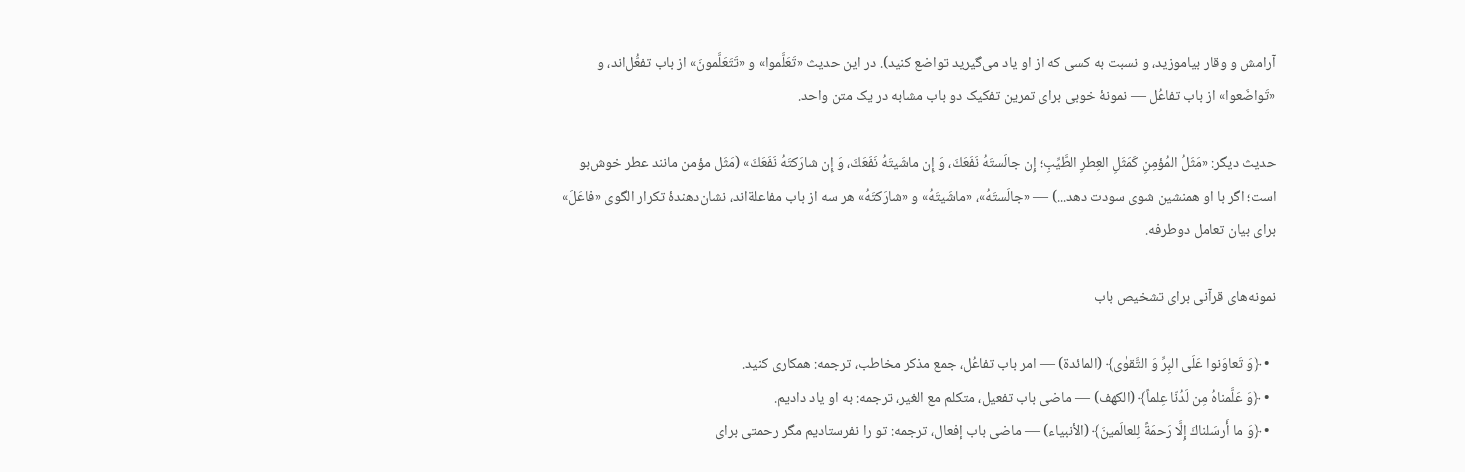آرامش و وقار بیاموزید، و نسبت به کسی که از او یاد می‌گیرید تواضع کنید). در این حدیث «تَعَلَّموا» و «تَتَعَلَّمونَ» از باب تفعُّل‌اند، و «تَواضَعوا» از باب تفاعُل — نمونهٔ خوبی برای تمرین تفکیک دو باب مشابه در یک متن واحد.

حدیث دیگر: «مَثَلُ المُؤمِنِ كَمَثَلِ العِطرِ الطَّيِّبِ؛ إِن جالَستَهُ نَفَعَكَ، وَ إِن ماشَيتَهُ نَفَعَكَ، وَ إِن شارَكتَهُ نَفَعَكَ» (مَثَل مؤمن مانند عطر خوش‌بو است؛ اگر با او همنشین شوی سودت دهد...) — «جالَستَهُ»، «ماشَيتَهُ» و «شارَكتَهُ» هر سه از باب مفاعلة‌اند، نشان‌دهندهٔ تکرار الگوی «فاعَلَ» برای بیان تعامل دوطرفه.

نمونه‌های قرآنی برای تشخیص باب

  • ﴿وَ تَعاوَنوا عَلَی البِرِّ وَ التَّقوٰی﴾ (المائدة) — امر باب تفاعُل، جمع مذکر مخاطب، ترجمه: همکاری کنید.
  • ﴿وَ عَلَّمناهُ مِن لَدُنّا عِلماً﴾ (الكهف) — ماضی باب تفعیل، متکلم مع الغیر، ترجمه: به او یاد دادیم.
  • ﴿وَ ما أَرسَلناكَ إِلَّا رَحمَةً لِلعالَمينَ﴾ (الأنبياء) — ماضی باب إفعال، ترجمه: تو را نفرستادیم مگر رحمتی برای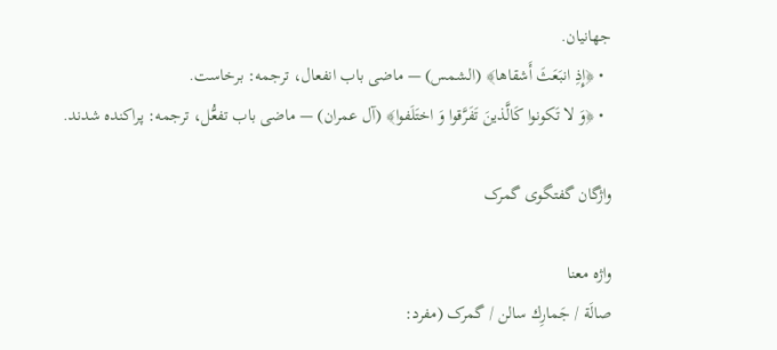جهانیان.
  • ﴿إِذِ انبَعَثَ أَشقاها﴾ (الشمس) — ماضی باب انفعال، ترجمه: برخاست.
  • ﴿وَ لا تَكونوا كَالَّذينَ تَفَرَّقوا وَ اختَلَفوا﴾ (آل عمران) — ماضی باب تفعُّل، ترجمه: پراکنده شدند.

واژگان گفتگوی گمرک

واژه معنا
صالَة / جَمارِك سالن / گمرک (مفرد: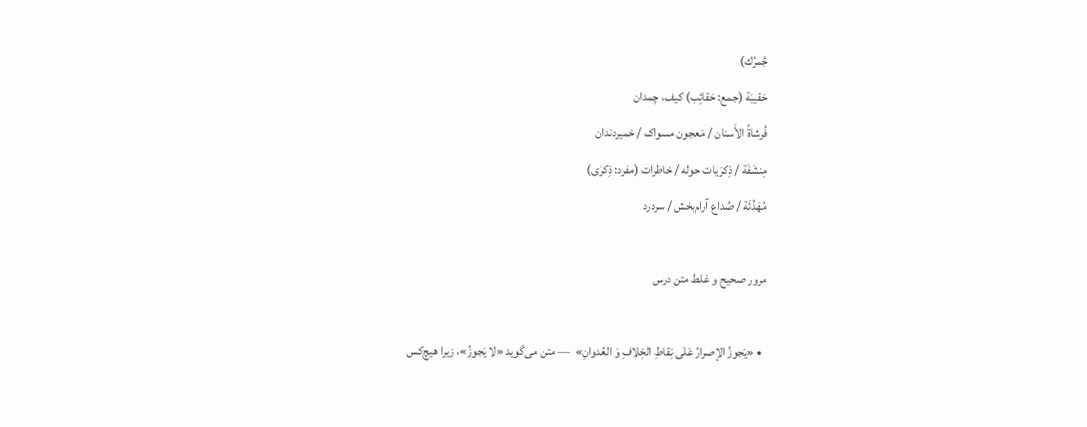جُمرُك)
حَقيبَة (جمع: حَقائِب) کیف، چمدان
فُرشاةُ الأَسنان / مَعجون مسواک / خمیردندان
مِنشَفَة / ذِكرَيات حوله / خاطرات (مفرد: ذِكرٰی)
مُهَدِّئَة / صُداع آرام‌بخش / سردرد

مرور صحیح و غلط متن درس

  • «يَجوزُ الإصرارُ عَلٰی نِقاطِ الخِلافِ وَ العُدوانِ»  — متن می‌گوید «لا يَجوزُ»، زیرا هیچ‌کس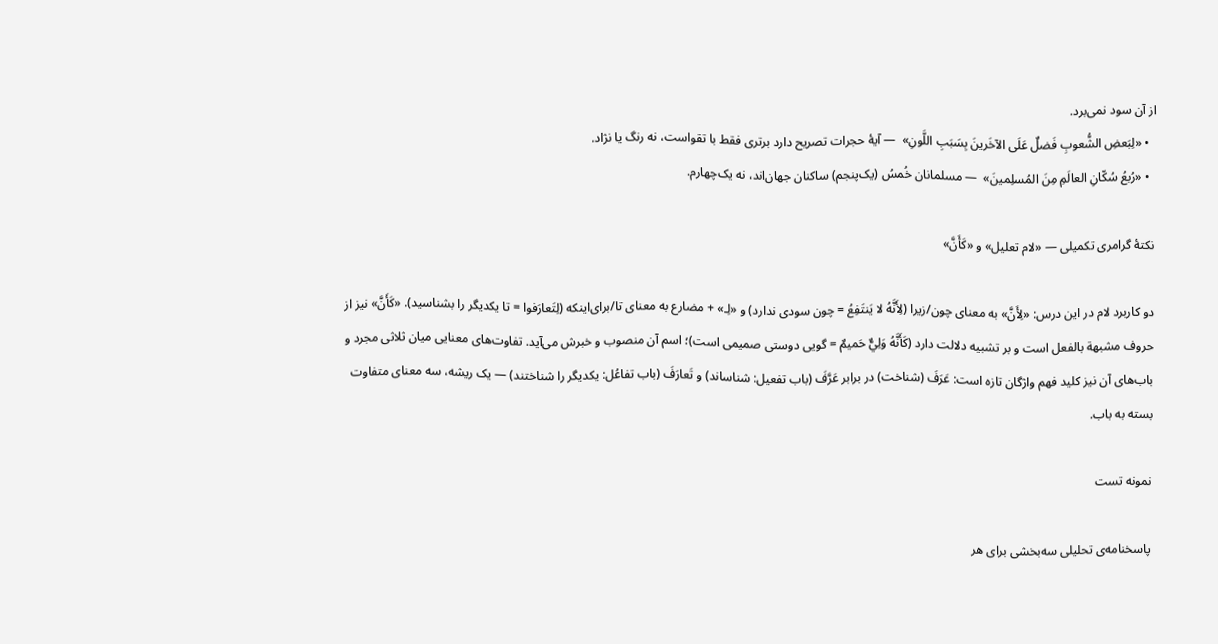از آن سود نمی‌برد.
  • «لِبَعضِ الشُّعوبِ فَضلٌ عَلَی الآخَرينَ بِسَبَبِ اللَّونِ»  — آیهٔ حجرات تصریح دارد برتری فقط با تقواست، نه رنگ یا نژاد.
  • «رُبعُ سُكّانِ العالَمِ مِنَ المُسلِمينَ»  — مسلمانان خُمسُ (یک‌پنجم) ساکنان جهان‌اند، نه یک‌چهارم.

نکتهٔ گرامری تکمیلی — «لام تعلیل» و «كَأَنَّ»

دو کاربرد لام در این درس: «لِأَنَّ» به معنای چون/زیرا (لِأَنَّهُ لا يَنتَفِعُ = چون سودی ندارد) و «لِـ» + مضارع به معنای تا/برای‌اینکه (لِتَعارَفوا = تا یکدیگر را بشناسید). «كَأَنَّ» نیز از حروف مشبهة بالفعل است و بر تشبیه دلالت دارد (كَأَنَّهُ وَلِيٌّ حَميمٌ = گویی دوستی صمیمی است)؛ اسم آن منصوب و خبرش می‌آید. تفاوت‌های معنایی میان ثلاثی مجرد و باب‌های آن نیز کلید فهم واژگان تازه است: عَرَفَ (شناخت) در برابر عَرَّفَ (باب تفعیل: شناساند) و تَعارَفَ (باب تفاعُل: یکدیگر را شناختند) — یک ریشه، سه معنای متفاوت بسته به باب.

نمونه تست

پاسخنامه‌ی تحلیلی سه‌بخشی برای هر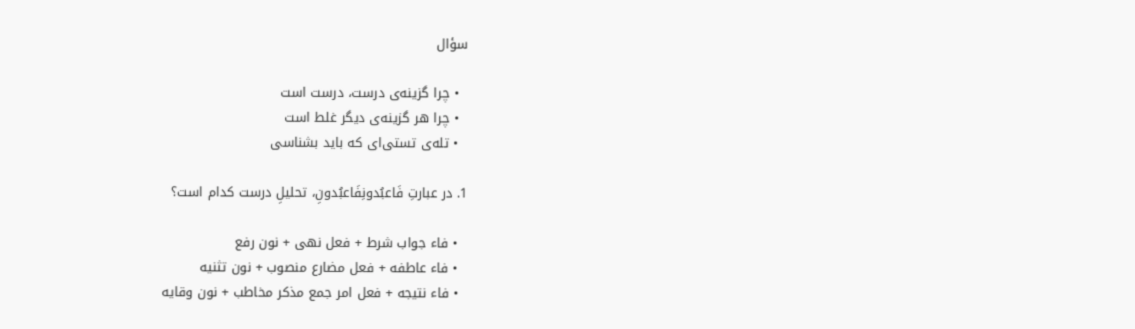سؤال

  • چرا گزینه‌ی درست، درست است
  • چرا هر گزینه‌ی دیگر غلط است
  • تله‌ی تستی‌ای که باید بشناسی

1. در عبارتِ فَاعبُدونِفَاعبُدونِ، تحلیلِ درست کدام است؟

  • فاء جواب شرط + فعل نهی + نون رفع
  • فاء عاطفه + فعل مضارع منصوب + نون تثنیه
  • فاء نتیجه + فعل امر جمع مذکر مخاطب + نون وقایه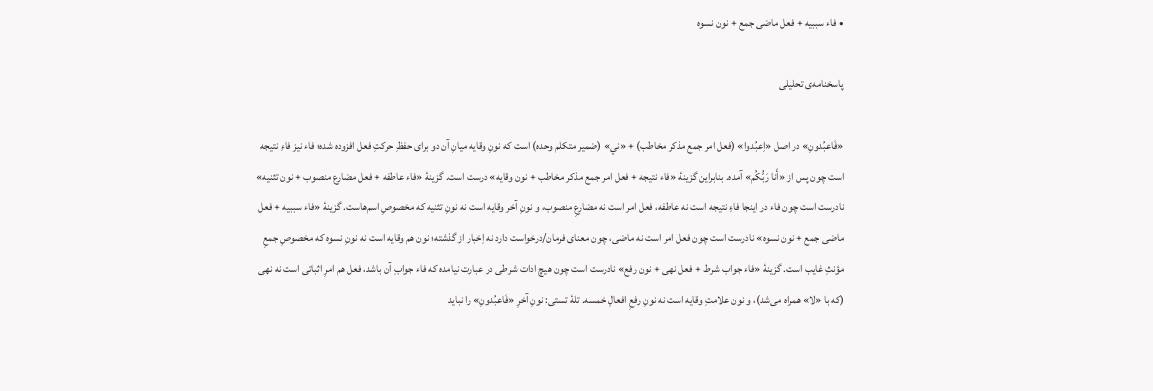• فاء سببیه + فعل ماضی جمع + نون نسوه

پاسخنامه‌ی تحلیلی

«فَاعبُدونِ» در اصل «اِعبُدوا» (فعل امر جمع مذکر مخاطب) + «ني» (ضمیر متکلم وحده) است که نونِ وقایه میانِ آن دو برای حفظِ حرکتِ فعل افزوده شده؛ فاء نیز فاءِ نتیجه است چون پس از «أَنا رَبُّكُم» آمده. بنابراین گزینهٔ «فاء نتیجه + فعل امر جمع مذکر مخاطب + نون وقایه» درست است. گزینهٔ «فاء عاطفه + فعل مضارع منصوب + نون تثنیه» نادرست است چون فاء در اینجا فاءِ نتیجه است نه عاطفه، فعل امر است نه مضارعِ منصوب، و نونِ آخر وقایه است نه نونِ تثنیه که مخصوصِ اسم‌هاست. گزینهٔ «فاء سببیه + فعل ماضی جمع + نون نسوه» نادرست است چون فعل امر است نه ماضی، چون معنای فرمان/درخواست دارد نه اِخبار از گذشته؛ نون هم وقایه است نه نونِ نسوه که مخصوصِ جمعِ مؤنثِ غایب است. گزینهٔ «فاء جواب شرط + فعل نهی + نون رفع» نادرست است چون هیچ ادات شرطی در عبارت نیامده که فاء جوابِ آن باشد، فعل هم امرِ اثباتی است نه نهی (که با «لا» همراه می‌شد)، و نون علامتِ وقایه است نه نونِ رفعِ افعالِ خمسه. تلهٔ تستی: نونِ آخرِ «فَاعبُدونِ» را نباید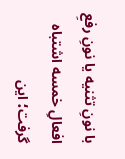با نونِ تثنیه یا نونِ رفعِ افعالِ خمسه اشتباه گرفت؛ این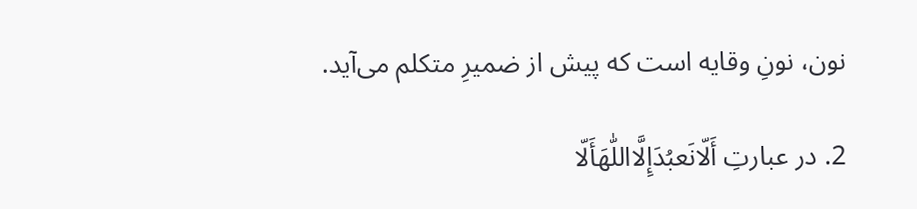نون، نونِ وقایه است که پیش از ضمیرِ متکلم می‌آید.

2. در عبارتِ أَلّانَعبُدَإِلَّااللّٰهَأَلّا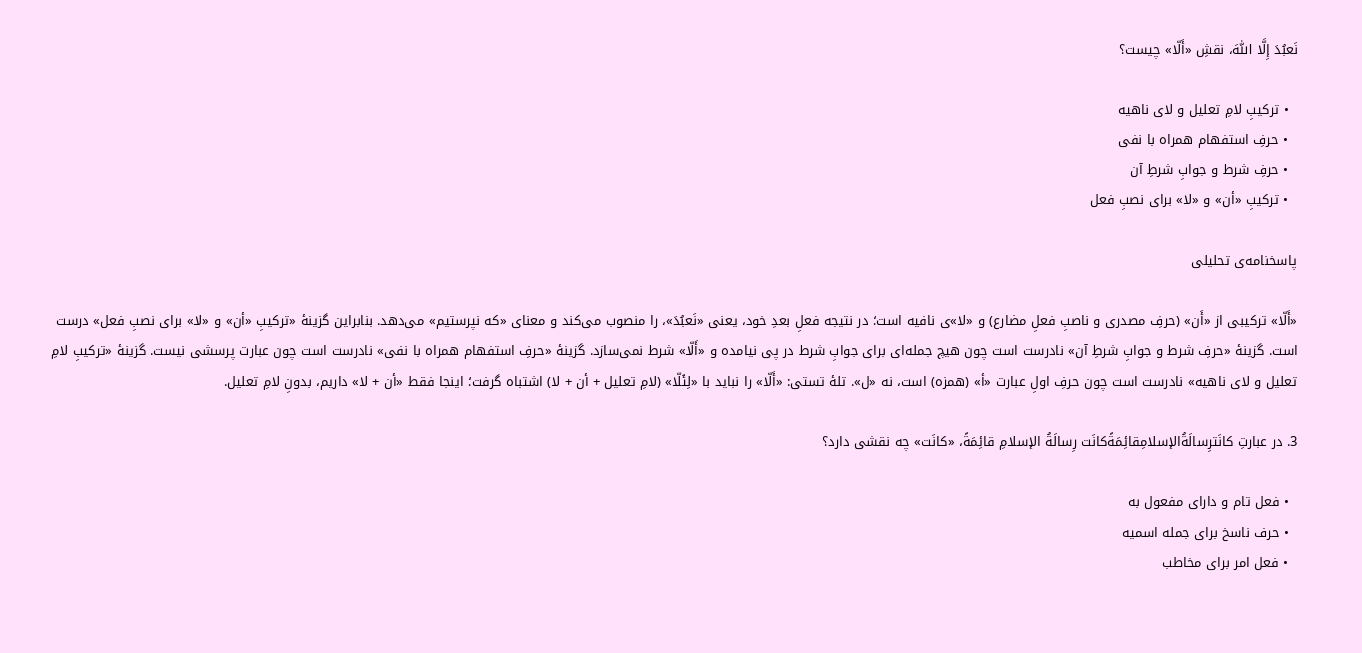نَعبُدَ إِلَّا اللّٰهَ، نقشِ «أَلّا» چیست؟

  • ترکیبِ لامِ تعلیل و لای ناهیه
  • حرفِ استفهام همراه با نفی
  • حرفِ شرط و جوابِ شرطِ آن
  • ترکیبِ «أن» و «لا» برای نصبِ فعل

پاسخنامه‌ی تحلیلی

«أَلّا» ترکیبی از «أَن» (حرفِ مصدری و ناصبِ فعلِ مضارع) و «لا»ی نافیه است؛ در نتیجه فعلِ بعدِ خود، یعنی «نَعبُدَ»، را منصوب می‌کند و معنای «که نپرستیم» می‌دهد. بنابراین گزینهٔ «ترکیبِ «أن» و «لا» برای نصبِ فعل» درست است. گزینهٔ «حرفِ شرط و جوابِ شرطِ آن» نادرست است چون هیچ جمله‌ای برای جوابِ شرط در پی نیامده و «أَلّا» شرط نمی‌سازد. گزینهٔ «حرفِ استفهام همراه با نفی» نادرست است چون عبارت پرسشی نیست. گزینهٔ «ترکیبِ لامِ تعلیل و لای ناهیه» نادرست است چون حرفِ اولِ عبارت «أ» (همزه) است، نه «ل». تلهٔ تستی: «أَلّا» را نباید با «لِئَلّا» (لامِ تعلیل + أن + لا) اشتباه گرفت؛ اینجا فقط «أن + لا» داریم، بدونِ لامِ تعلیل.

3. در عبارتِ كانَترِسالَةُالإسلامِقائِمَةًكانَت رِسالَةُ الإسلامِ قائِمَةً، «كانَت» چه نقشی دارد؟

  • فعل تام و دارای مفعول به
  • حرف ناسخ برای جمله اسمیه
  • فعل امر برای مخاطب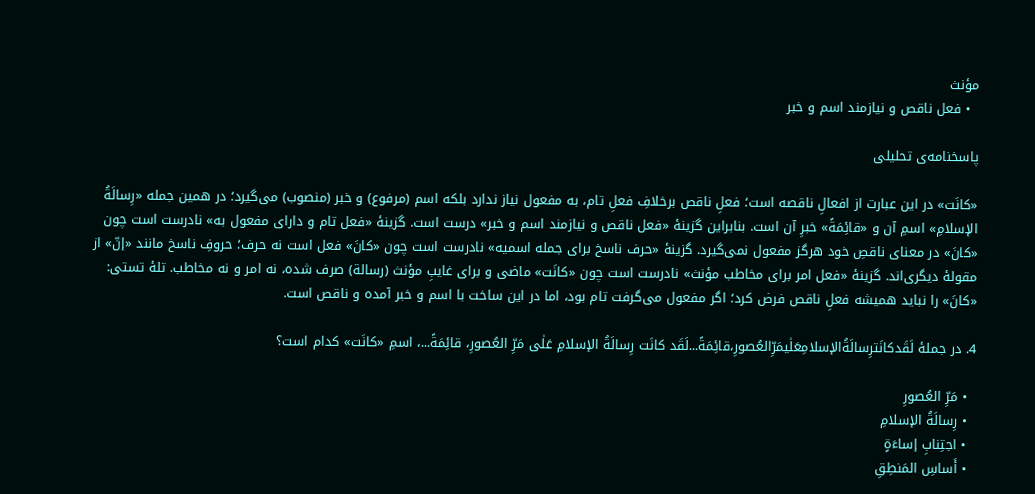مؤنث
  • فعل ناقص و نیازمند اسم و خبر

پاسخنامه‌ی تحلیلی

«كانَت» در این عبارت از افعالِ ناقصه است؛ فعلِ ناقص برخلافِ فعلِ تام، به مفعول نیاز ندارد بلکه اسم (مرفوع) و خبر (منصوب) می‌گیرد؛ در همین جمله «رِسالَةُ الإسلامِ» اسمِ آن و «قائِمَةً» خبرِ آن است. بنابراین گزینهٔ «فعل ناقص و نیازمند اسم و خبر» درست است. گزینهٔ «فعل تام و دارای مفعول به» نادرست است چون «كانَ» در معنای ناقصِ خود هرگز مفعول نمی‌گیرد. گزینهٔ «حرف ناسخ برای جمله اسمیه» نادرست است چون «كانَ» فعل است نه حرف؛ حروفِ ناسخ مانند «إنّ» از مقولهٔ دیگری‌اند. گزینهٔ «فعل امر برای مخاطب مؤنث» نادرست است چون «كانَت» ماضی و برای غایبِ مؤنث (رسالة) صرف شده، نه امر و نه مخاطب. تلهٔ تستی: «كانَ» را نباید همیشه فعلِ ناقص فرض کرد؛ اگر مفعول می‌گرفت تام بود، اما در این ساخت با اسم و خبر آمده و ناقص است.

4. در جملهٔ لَقَدكانَترِسالَةُالإسلامِعَلٰیمَرِّالعُصورِ،قائِمَةً...لَقَد كانَت رِسالَةُ الإسلامِ عَلٰی مَرِّ العُصورِ، قائِمَةً...، اسمِ «كانَت» کدام است؟

  • مَرِّ العُصورِ
  • رِسالَةُ الإسلامِ
  • اجتِنابِ إساءَةٍ
  • أَساسِ المَنطِقِ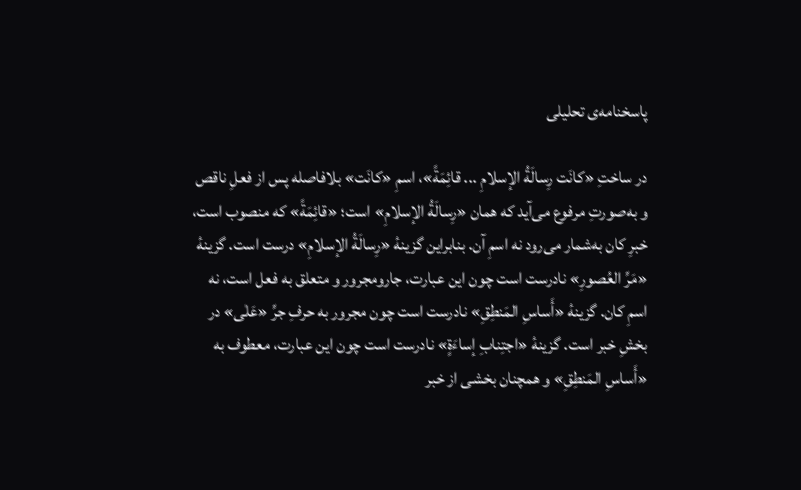پاسخنامه‌ی تحلیلی

در ساختِ «كانَت رِسالَةُ الإسلامِ ... قائِمَةً»، اسمِ «كانَت» بلافاصله پس از فعلِ ناقص و به‌صورتِ مرفوع می‌آید که همان «رِسالَةُ الإسلامِ» است؛ «قائِمَةً» که منصوب است، خبرِ کان به‌شمار می‌رود نه اسمِ آن. بنابراین گزینهٔ «رِسالَةُ الإسلامِ» درست است. گزینهٔ «مَرِّ العُصورِ» نادرست است چون این عبارت، جارومجرور و متعلق به فعل است، نه اسمِ کان. گزینهٔ «أَساسِ المَنطِقِ» نادرست است چون مجرور به حرفِ جرِّ «عَلٰی» در بخشِ خبر است. گزینهٔ «اجتِنابِ إساءَةٍ» نادرست است چون این عبارت، معطوف به «أَساسِ المَنطِقِ» و همچنان بخشی از خبر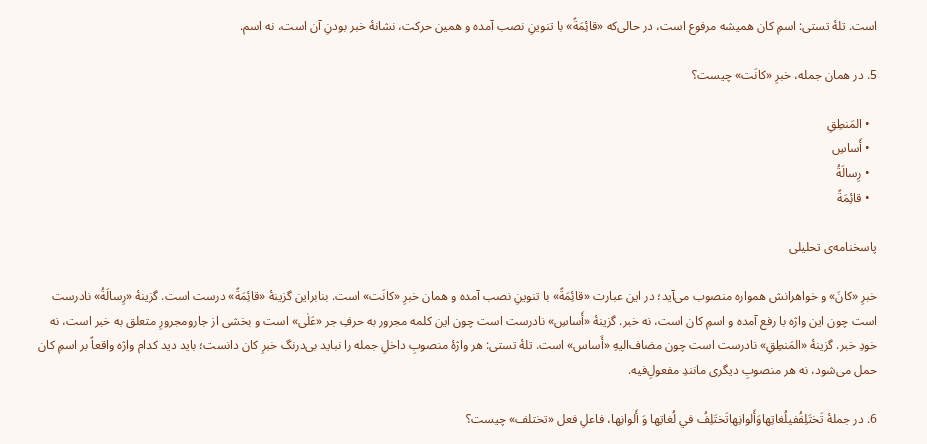است. تلهٔ تستی: اسمِ کان همیشه مرفوع است، در حالی‌که «قائِمَةً» با تنوینِ نصب آمده و همین حرکت، نشانهٔ خبر بودنِ آن است، نه اسم.

5. در همان جمله، خبرِ «كانَت» چیست؟

  • المَنطِقِ
  • أَساسِ
  • رِسالَةُ
  • قائِمَةً

پاسخنامه‌ی تحلیلی

خبرِ «كانَ» و خواهرانش همواره منصوب می‌آید؛ در این عبارت «قائِمَةً» با تنوینِ نصب آمده و همان خبرِ «كانَت» است. بنابراین گزینهٔ «قائِمَةً» درست است. گزینهٔ «رِسالَةُ» نادرست است چون این واژه با رفع آمده و اسمِ کان است، نه خبر. گزینهٔ «أَساسِ» نادرست است چون این کلمه مجرور به حرفِ جر «عَلٰی» است و بخشی از جارومجرورِ متعلق به خبر است، نه خودِ خبر. گزینهٔ «المَنطِقِ» نادرست است چون مضاف‌الیهِ «أَساس» است. تلهٔ تستی: هر واژهٔ منصوبِ داخلِ جمله را نباید بی‌درنگ خبرِ کان دانست؛ باید دید کدام واژه واقعاً بر اسمِ کان حمل می‌شود، نه هر منصوبِ دیگری مانندِ مفعولِ‌فیه.

6. در جملهٔ تَختَلِفُفيلُغاتِهاوَأَلوانِهاتَختَلِفُ في لُغاتِها وَ أَلوانِها، فاعلِ فعل «تختلف» چیست؟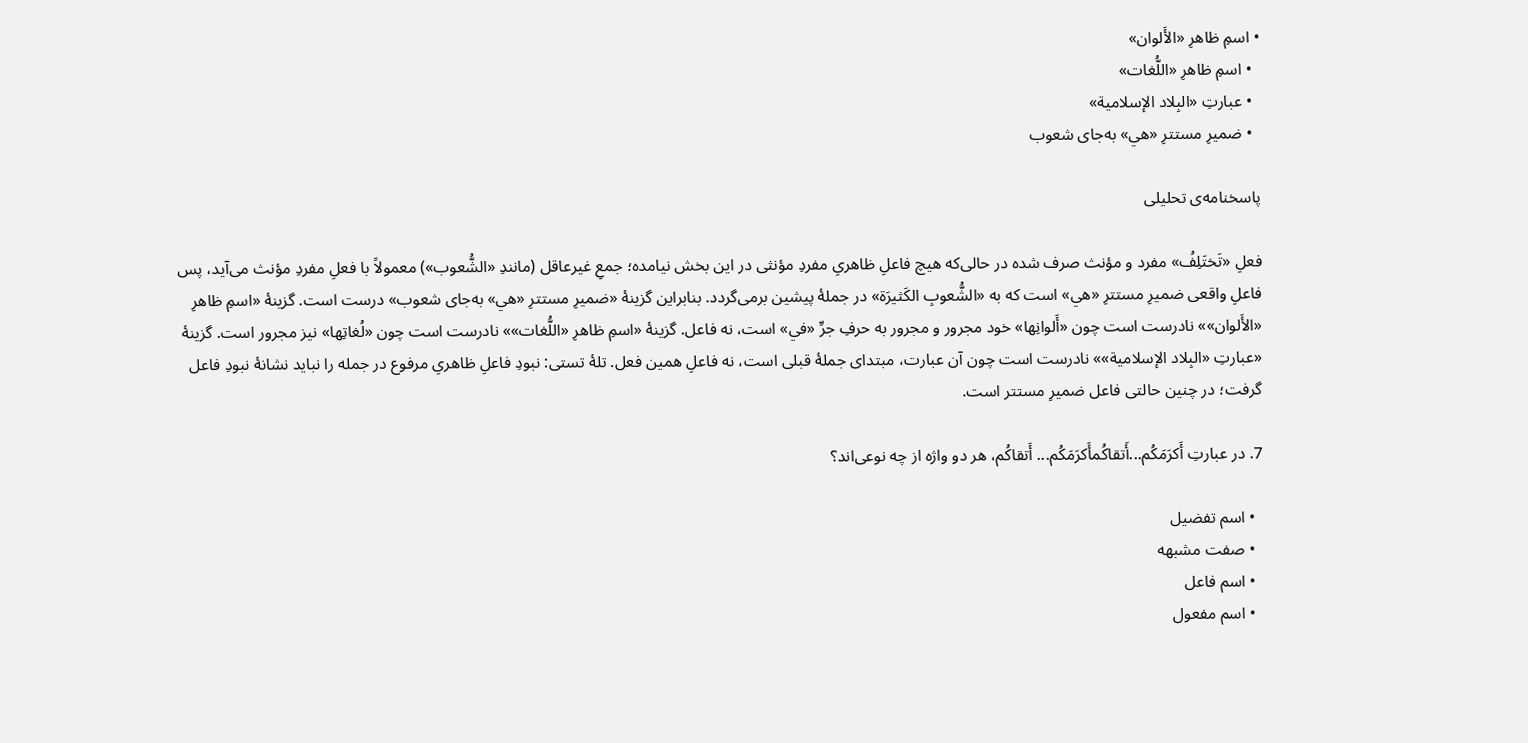• اسمِ ظاهرِ «الأَلوان»
  • اسمِ ظاهرِ «اللُّغات»
  • عبارتِ «البِلاد الإسلامية»
  • ضمیرِ مستترِ «هي» به‌جای شعوب

پاسخنامه‌ی تحلیلی

فعلِ «تَختَلِفُ» مفرد و مؤنث صرف شده در حالی‌که هیچ فاعلِ ظاهریِ مفردِ مؤنثی در این بخش نیامده؛ جمعِ غیرعاقل (مانندِ «الشُّعوب») معمولاً با فعلِ مفردِ مؤنث می‌آید، پس فاعلِ واقعی ضمیرِ مستترِ «هي» است که به «الشُّعوبِ الكَثيرَة» در جملهٔ پیشین برمی‌گردد. بنابراین گزینهٔ «ضمیرِ مستترِ «هي» به‌جای شعوب» درست است. گزینهٔ «اسمِ ظاهرِ «الأَلوان»» نادرست است چون «أَلوانِها» خود مجرور و مجرور به حرفِ جرِّ «في» است، نه فاعل. گزینهٔ «اسمِ ظاهرِ «اللُّغات»» نادرست است چون «لُغاتِها» نیز مجرور است. گزینهٔ «عبارتِ «البِلاد الإسلامية»» نادرست است چون آن عبارت، مبتدای جملهٔ قبلی است، نه فاعلِ همین فعل. تلهٔ تستی: نبودِ فاعلِ ظاهریِ مرفوع در جمله را نباید نشانهٔ نبودِ فاعل گرفت؛ در چنین حالتی فاعل ضمیرِ مستتر است.

7. در عبارتِ أَكرَمَكُم...أَتقاكُمأَكرَمَكُم... أَتقاكُم، هر دو واژه از چه نوعی‌اند؟

  • اسم تفضیل
  • صفت مشبهه
  • اسم فاعل
  • اسم مفعول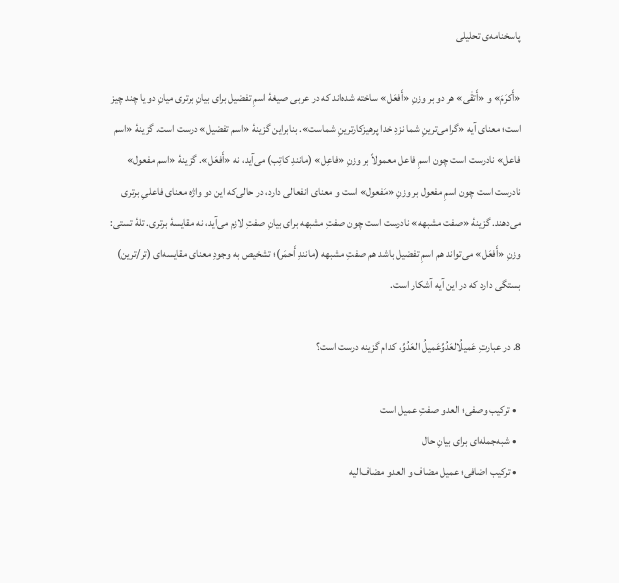پاسخنامه‌ی تحلیلی

«أَكرَمَ» و «أَتقٰی» هر دو بر وزنِ «أَفعَل» ساخته شده‌اند که در عربی صیغهٔ اسمِ تفضیل برای بیانِ برتری میانِ دو یا چند چیز است؛ معنای آیه «گرامی‌ترینِ شما نزدِ خدا پرهیزکارترینِ شماست». بنابراین گزینهٔ «اسم تفضیل» درست است. گزینهٔ «اسم فاعل» نادرست است چون اسمِ فاعل معمولاً بر وزنِ «فاعِل» (مانندِ کاتِب) می‌آید، نه «أَفعَل». گزینهٔ «اسم مفعول» نادرست است چون اسمِ مفعول بر وزنِ «مَفعول» است و معنای انفعالی دارد، در حالی‌که این دو واژه معنای فاعلیِ برتری می‌دهند. گزینهٔ «صفت مشبهه» نادرست است چون صفتِ مشبهه برای بیانِ صفتِ لازم می‌آید، نه مقایسهٔ برتری. تلهٔ تستی: وزنِ «أَفعَل» می‌تواند هم اسمِ تفضیل باشد هم صفتِ مشبهه (مانندِ أَحمَر)؛ تشخیص به وجودِ معنای مقایسه‌ای (تر/ترین) بستگی دارد که در این آیه آشکار است.

8. در عبارتِ عَميلُالعَدُوِّعَميلُ العَدُوِّ، کدام گزینه درست است؟

  • ترکیب وصفی؛ العدو صفتِ عميل است
  • شبه‌جمله‌ای برای بیانِ حال
  • ترکیب اضافی؛ عميل مضاف و العدو مضاف‌الیه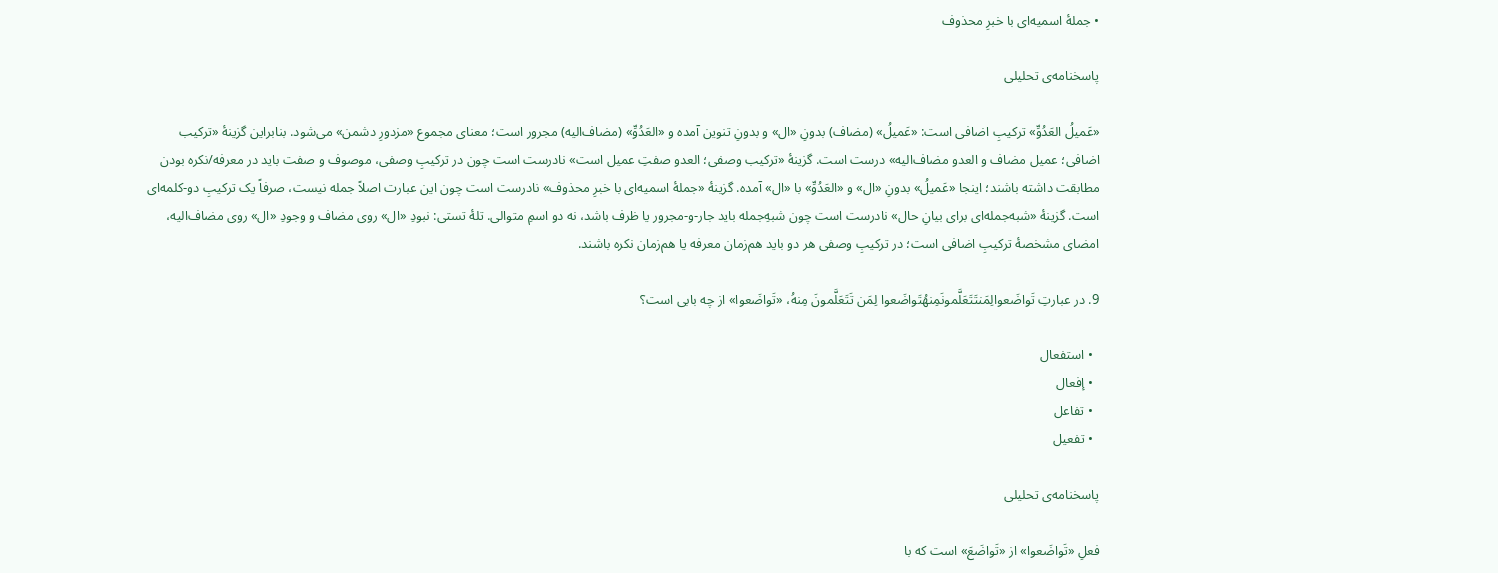• جملهٔ اسمیه‌ای با خبرِ محذوف

پاسخنامه‌ی تحلیلی

«عَميلُ العَدُوِّ» ترکیبِ اضافی است: «عَميلُ» (مضاف) بدونِ «ال» و بدونِ تنوین آمده و «العَدُوِّ» (مضاف‌الیه) مجرور است؛ معنای مجموع «مزدورِ دشمن» می‌شود. بنابراین گزینهٔ «ترکیب اضافی؛ عميل مضاف و العدو مضاف‌الیه» درست است. گزینهٔ «ترکیب وصفی؛ العدو صفتِ عميل است» نادرست است چون در ترکیبِ وصفی، موصوف و صفت باید در معرفه/نکره بودن مطابقت داشته باشند؛ اینجا «عَميلُ» بدونِ «ال» و «العَدُوِّ» با «ال» آمده. گزینهٔ «جملهٔ اسمیه‌ای با خبرِ محذوف» نادرست است چون این عبارت اصلاً جمله نیست، صرفاً یک ترکیبِ دو-کلمه‌ای است. گزینهٔ «شبه‌جمله‌ای برای بیانِ حال» نادرست است چون شبهِ‌جمله باید جار-و-مجرور یا ظرف باشد، نه دو اسمِ متوالی. تلهٔ تستی: نبودِ «ال» روی مضاف و وجودِ «ال» روی مضاف‌الیه، امضای مشخصهٔ ترکیبِ اضافی است؛ در ترکیبِ وصفی هر دو باید هم‌زمان معرفه یا هم‌زمان نکره باشند.

9. در عبارتِ تَواضَعوالِمَنتَتَعَلَّمونَمِنهُتَواضَعوا لِمَن تَتَعَلَّمونَ مِنهُ، «تَواضَعوا» از چه بابی است؟

  • استفعال
  • إفعال
  • تفاعل
  • تفعيل

پاسخنامه‌ی تحلیلی

فعلِ «تَواضَعوا» از «تَواضَعَ» است که با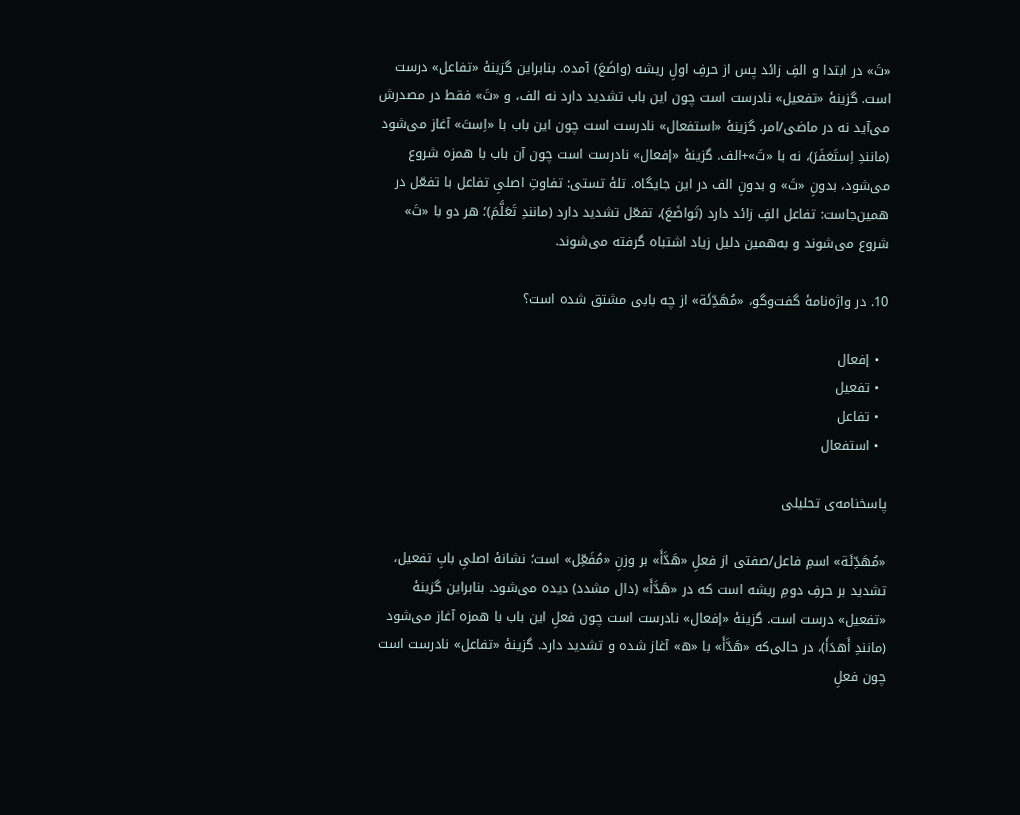«تَ» در ابتدا و الفِ زائد پس از حرفِ اولِ ریشه (واضَعَ) آمده. بنابراین گزینهٔ «تفاعل» درست است. گزینهٔ «تفعيل» نادرست است چون این باب تشدید دارد نه الف، و «تَ» فقط در مصدرش می‌آید نه در ماضی/امر. گزینهٔ «استفعال» نادرست است چون این باب با «اِستَ» آغاز می‌شود (مانندِ اِستَغفَرَ)، نه با «تَ»+الف. گزینهٔ «إفعال» نادرست است چون آن باب با همزه شروع می‌شود، بدونِ «تَ» و بدونِ الف در این جایگاه. تلهٔ تستی: تفاوتِ اصلیِ تفاعل با تفعّل در همین‌جاست: تفاعل الفِ زائد دارد (تَواضَعَ)، تفعّل تشدید دارد (مانندِ تَعَلَّمَ)؛ هر دو با «تَ» شروع می‌شوند و به‌همین دلیل زیاد اشتباه گرفته می‌شوند.

10. در واژه‌نامهٔ گفت‌وگو، «مُهَدِّئَة» از چه بابی مشتق شده است؟

  • إفعال
  • تفعيل
  • تفاعل
  • استفعال

پاسخنامه‌ی تحلیلی

«مُهَدِّئَة» اسمِ فاعل/صفتی از فعلِ «هَدَّأَ» بر وزنِ «مُفَعِّل» است؛ نشانهٔ اصلیِ بابِ تفعيل، تشدید بر حرفِ دومِ ریشه است که در «هَدَّأَ» (دال مشدد) دیده می‌شود. بنابراین گزینهٔ «تفعيل» درست است. گزینهٔ «إفعال» نادرست است چون فعلِ این باب با همزه آغاز می‌شود (مانندِ أَهدَأَ)، در حالی‌که «هَدَّأَ» با «ه» آغاز شده و تشدید دارد. گزینهٔ «تفاعل» نادرست است چون فعلِ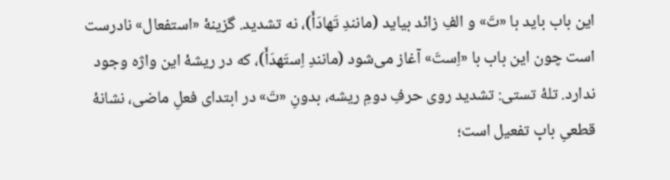این باب باید با «تَ» و الفِ زائد بیاید (مانندِ تَهادَأَ)، نه تشدید. گزینهٔ «استفعال» نادرست است چون این باب با «اِستَ» آغاز می‌شود (مانندِ اِستَهدَأَ)، که در ریشهٔ این واژه وجود ندارد. تلهٔ تستی: تشدید روی حرفِ دومِ ریشه، بدونِ «تَ» در ابتدای فعلِ ماضی، نشانهٔ قطعیِ بابِ تفعيل است؛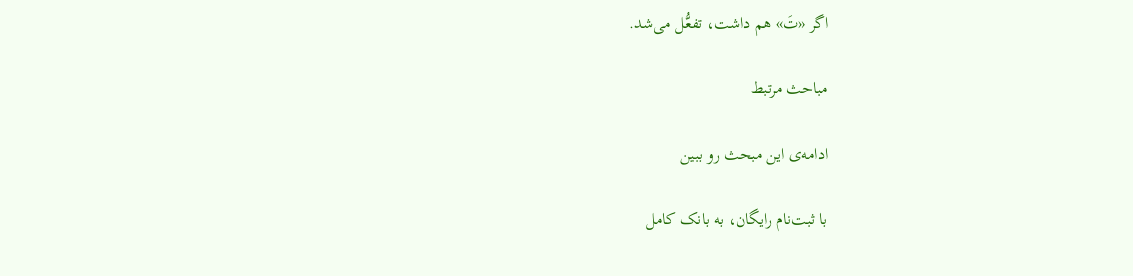اگر «تَ» هم داشت، تفعُّل می‌شد.

مباحث مرتبط

ادامه‌ی این مبحث رو ببین

با ثبت‌نام رایگان، به بانک کامل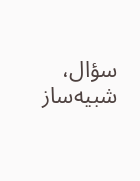سؤال، شبیه‌ساز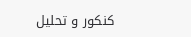کنکور و تحلیل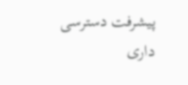پیشرفت دسترسی داری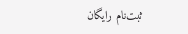ثبت‌نام رایگان